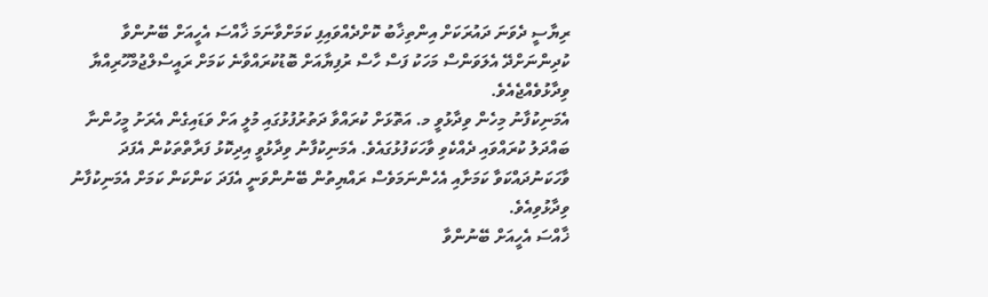ރިޔާސީ ދެވަނަ ދައުރަކަށް އިންތިޚާބު ކޮށްދެއްވައިފި ކަމަށްވާނަމަ ޚާއްސަ އެހީއަށް ބޭނުންވާ ކުދިންނަށްދޭ އެލަވަންސް މަހަކު ފަސް ހާސް ރުފިޔާއަށް ބޮޑުކުރައްވާނެ ކަމަށް ރައީސްލްޖުމްހޫރިއްޔާ ވިދާޅުވެއްޖެއެވެ.
އެމަނިކުފާނު މިހެން ވިދާޅުވީ މ. އަތޮޅަށް ކުރައްވާ ދަތުރުފުޅުގައި މުލީ އަށް ވަޑައިގެން އެރަށު މީހުންނާ ބައްދަލު ކުރައްވައި ދެއްކެވި ވާހަކަފުޅުގައެވެ. އެމަނިކުފާނު ވިދާޅުވީ އިދިކޮޅު ފަރާތްތަކުން އެފަދަ ވާހަކަނުދައްކަވާ ކަމަށާއި އެހެންނަމަވެސް ރައްޔިތުން ބޭނުންވަނީ އެފަދަ ކަންކަން ކަމަށް އެމަނިކުފާނު ވިދާޅުވިއެވެ.
ޚާއްސަ އެހީއަށް ބޭނުންވާ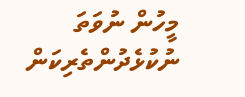މީހުން ނުވަތަ ނުކުޅެދުންތެރިކަން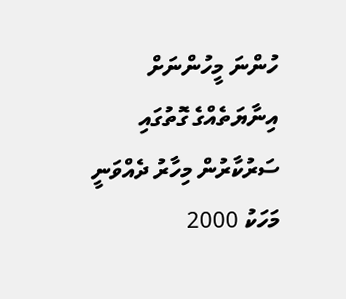ހުންނަ މީހުންނަށް އިނާޔަތެއްގެ ގޮތުގައި ސަރުކާރުން މިހާރު ދެއްވަނީ މަހަކު 2000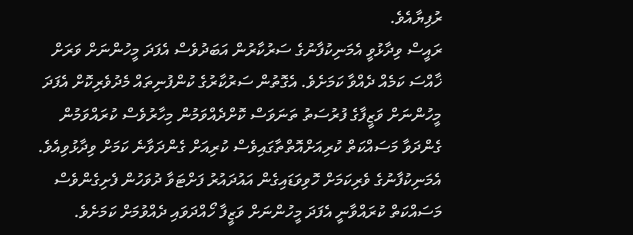ރުފިޔާއެވެ.
ރައީސް ވިދާޅުވީ އެމަނިކުފާނުގެ ސަރުކާރުން އަބަދުވެސް އެފަދަ މީހުންނަށް ވަރަށް ޚާއްސަ ކަމެއް ދެއްވާ ކަމަށެވެ. އެގޮތުން ސަރުކާރުގެ ކުންފުނިތައް މެދުވެރިކޮށް އެފަދަ މީހުންނަށް ވަޒީފާގެ ފުރުސަތު ތަނަވަސް ކޮށްދެއްވަމުން މިހާރުވެސް ކުރައްވަމުން ގެންދަވާ މަސައްކަތް ކުރިއަށްއޮތްތާގައިވެސް ކުރިއަށް ގެންދަވާނެ ކަމަށް ވިދާޅުވިއެވެ.
އެމަނިކުފާނުގެ ވެރިކަމަށް ހޮވިވަޑައިގެން އައުދައުރު ފަށްޓަވާ ދުވަހުން ފެށިގެންވެސް މަސައްކަތް ކުރައްވާނީ އެފަދަ މީހުންނަށް ވަޒީފާ ހޯއްދަވައި ދެއްވުމަށް ކަމަށެވެ.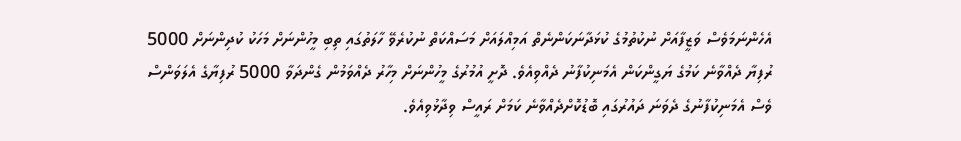އެހެންނަމަވެސް ވަޒީފާއަށް ނުކުތުމުގެ ކުޅަދާނަކަންނެތް އަމިއްލައަށް މަސައްކަތް ނުކުރެވޭ ހާލަތުގައި ތިބި މީހުންނަށް މަހަކު ކުދިންނަށް 5000 ރުފިޔާ ދެއްވާނެ ކަމުގެ ޔަގީންކަން އެމަނިކުފާނު ދެއްވިއެވެ. ދޮށީ އުމުރުގެ މީހުންނަށް މިހާރު ދެއްވަމުން ގެންދަވާ 5000 ރުފިޔާގެ އެލަވަންސް ވެސް އެމަނިކުފާނުގެ ދެވަނަ ދައުރުގައި ބޮޑުކޮށްދެއްވާނެ ކަމަށް ރައީސް ވިދާޅުވިއެވެ.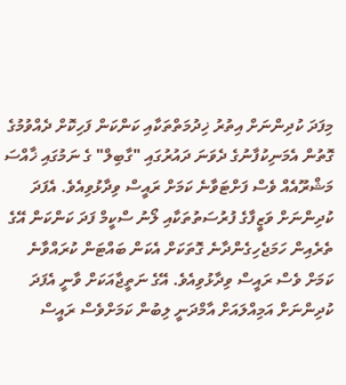މިފަދަ ކުދިންނަށް އިތުރު ޚިދުމަތްތަކާއި ކަންކަން ފަހިކޮށް ދެއްވުމުގެ ގޮތުން އެމަނިކުފާނުގެ ދެވަނަ ދައުރުގައި "ގާބިލް" ގެ ނަމުގައި ޚާއްސަ މަޝްރޫއެއް ވެސް ފަށްޓަވާނެ ކަމަށް ރައީސް ވިދާޅުވިއެވެ. އެފަދަ ކުދިންނަށް ވަޒީފާގެ ފުރުސަތުތަކާއި ލޯނު ސްކީމް ފަދަ ކަންކަން އޭގެ ތެރެއިން ހަމަޖެހިގެންދާނެ ގޮތަކަށް އެކަން ބައްޓަން ކުރައްވާނެ ކަމަށް ވެސް ރައީސް ވިދާޅުވިއެވެ. އޭގެ ނަތީޖާއަކަށް ވާނީ އެފަދަ ކުދިންނަށް އަމިއްލައަށް އާމްދަނީ ލިބުން ކަމަށްވެސް ރައީސް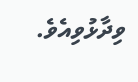ވިދާޅުވިއެވެ.